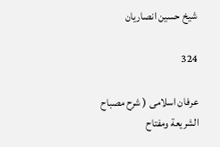شيخ حسين انصاريان

324

عرفان اسلامى ( شرح مصباح الشريعة ومفتاح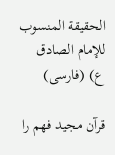الحقيقة المنسوب للإمام الصادق ع) (فارسى)

قرآن مجيد فهم را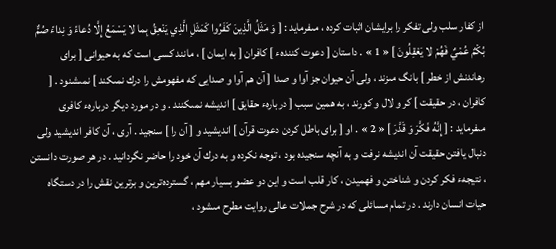از كفار سلب ولى تفكر را برايشان اثبات كرده ، مىفرمايد : [ وَ مَثَلُ الَّذِينَ كَفَرُوا كَمَثَلِ الَّذِي يَنْعِقُ بِما لا يَسْمَعُ إِلَّا دُعاءً وَ نِداءً صُمٌّ بُكْمٌ عُمْيٌ فَهُمْ لا يَعْقِلُونَ ] « 1 » . داستان [ دعوت كنندهء ] كافران [ به ايمان ] ، مانند كسى است كه به حيوانى [ براى رهاندنش از خطر ] بانگ مىزند ، ولى آن حيوان جز آوا و صدا [ آن هم آوا و صدايى كه مفهومش را درك نمىكند ] نمىشنود . [ كافران ، در حقيقت ] كر و لال و كورند ، به همين سبب [ دربارهء حقايق ] انديشه نمىكنند . و در مورد ديگر دربارهء كافرى مىفرمايد : [ إِنَّهُ فَكَّرَ وَ قَدَّرَ ] « 2 » . او [ براى باطل كردن دعوت قرآن ] انديشيد و [ آن را ] سنجيد . آرى ، آن كافر انديشيد ولى دنبال يافتن حقيقت آن انديشه نرفت و به آنچه سنجيده بود ، توجه نكرده و به درك آن خود را حاضر نگردانيد . در هر صورت دانستن ، نتيجهء فكر كردن و شناختن و فهميدن ، كار قلب است و اين دو عضو بسيار مهم ، گسترده‌ترين و برترين نقش را در دستگاه حيات انسان دارند . در تمام مسائلى كه در شرح جملات عالى روايت مطرح مىشود ،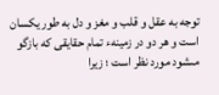توجه به عقل و قلب و مغز و دل به طور يكسان است و هر دو در زمينهء تمام حقايقى كه بازگو مىشود مورد نظر است ؛ زيرا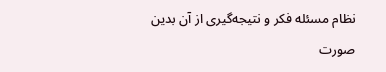نظام مسئله فكر و نتيجه‌گيرى از آن بدين صورت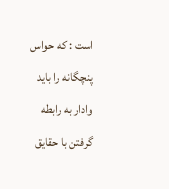است : كه حواس پنچگانه را بايد وادار به رابطه گرفتن با حقايق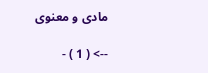مادى و معنوى

--> ( 1 ) -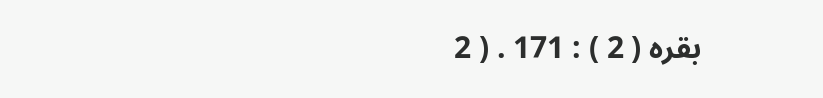بقره ( 2 ) : 171 . ( 2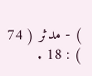) - مدثر ( 74 ) : 18 .